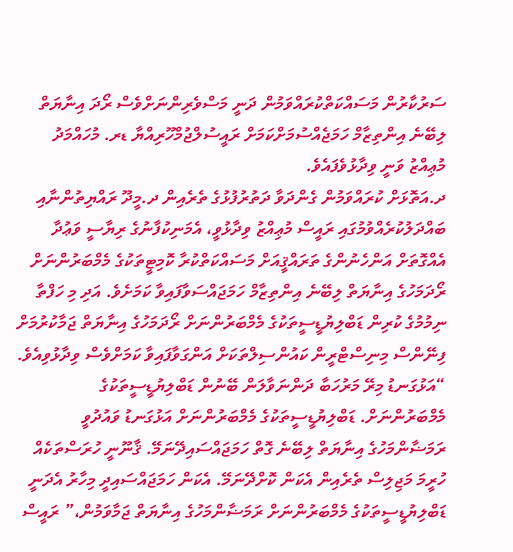ސަރުކާރުން މަސައްކަތްކުރައްވަމުން ދަނީ މަސްވެރިންނަށްވެސް ރޯދަ އިނާޔަތް ލިބޭނެ އިންތިޒާމް ހަމަޖެއްސުމަށްކަމަށް ރައީސުލްޖުމްހޫރިއްޔާ ޑރ. މުހައްމަދު މުޢިއްޒު ވަނީ ވިދާޅުވެފައެވެ.
ދ.އަތޮޅަށް ކުރައްވަމުން ގެންދަވާ ދަތުރުފުޅުގެ ތެރެއިން ދ.މީދޫ ރައްޔިތުންނާއި ބައްދަލުކުރެއްވުމުގައި ރައީސް މުޢިއްޒު ވިދާޅުވީ، އެމަނިކުފާނުގެ ރިޔާސީ ވަޢުދާ އެއްގޮތަށް އަންހެނުންގެ ތަރައްޤީއަށް މަސައްކަތްކުރާ ކޮމިޓީތަކުގެ މެމްބަރުންނަށް ރޯދަމަހުގެ އިނާޔަތް ލިބޭނެ އިންތިޒާމް ހަމަޖައްސަވާފައިވާ ކަމަށެވެ. އަދި މި ހަފްތާ ނިމުމުގެ ކުރިން ޑަބްލިޔުޑީސީތަކުގެ މެމްބަރުންނަށް ރޯދަމަހުގެ އިނާޔަތް ޖަމާކުރުމަށް ފިނޭންސް މިނިސްޓްރީން ކައުންސިލްތަކަށް އަންގަވާފައިވާ ކަމަށްވެސް ވިދާޅުވިއެވެ.
“އަޅުގަނޑު މިރޭ މަރުހަބާ ދަންނަވާލަން ބޭނުން ޑަބްލިޔުޑީސީތަކުގެ މެމްބަރުންނަށް. ޑަބްލިޔުޑީސީތަކުގެ މެމްބަރުންނަށް އަޅުގަނޑު ވައުދުވީ ރަމަޟާންމަހުގެ އިނާޔަތް ލިބޭނެ ގޮތް ހަމަޖައްސައިދޭނަމޭ. ޤާނޫނީ ހުރަސްތަކެއް ހުރީމަ މަޖިލިސް ތެރެއިން އެކަން ކޮށްދޭނަމޭ. އެކަން ހަމަޖައްސައިދީ މިހާރު އެދަނީ ޑަބްލިޔުޑީސީތަކުގެ މެމްބަރުންނަށް ރަމަޟާންމަހުގެ އިނާޔަތް ޖަމާވަމުން،” ރައީސް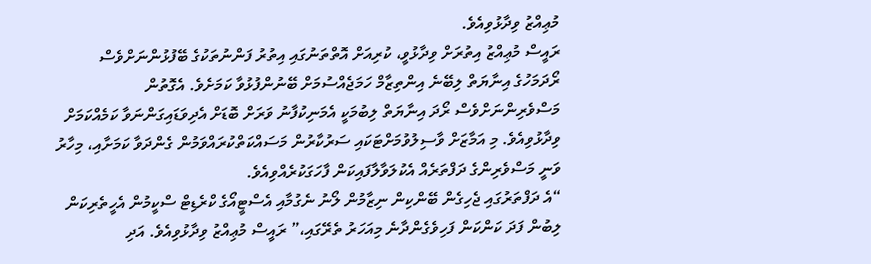މުޢިއްޒު ވިދާޅުވިއެވެ.
ރައީސް މުޢިއްޒު އިތުރަށް ވިދާޅުވީ، ކުރިއަށް އޮތްތަނުގައި އިތުރު ފަންނުތަކުގެ ބޭފުޅުންނަށްވެސް ރޯދަމަހުގެ އިނާޔަތް ލިބޭނެ އިންތިޒާމް ހަމަޖެއްސުމަށް ބޭނުންފުޅުވާ ކަމަށެވެ. އެގޮތުން މަސްވެރިންނަށްވެސް ރޯދަ އިނާޔަތް ލިބުމަކީ އެމަނިކުފާނު ވަރަށް ބޮޑަށް އެދިވަޑައިގަންނަވާ ކަމެއްކަމަށް ވިދާޅުވިއެވެ. މި އަމާޒަށް ވާސިލުވުމަށްޓަކައި ސަރުކާރުން މަސައްކަތްކުރައްވަމުން ގެންދަވާ ކަމަށާއި، މިހާރު ވަނީ މަސްވެރިންގެ ދަފްތަރެއް އެކުލަވާލާފައިކަން ފާހަގަކުރެއްވިއެވެ.
“އެ ދަފްތަރުގައި ޖެހިގެން ބޭންކިން ނިޒާމުން ލޯނު ނެގުމާއި އެސްޓީއޯގެ ކްރެޑިޓް ސްކީމުން އެހީތެރިކަން ލިބުން ފަދަ ކަންކަން ފަހިވެގެންދާނެ މިއަހަރު ތެރޭގައި،” ރައީސް މުޢިއްޒު ވިދާޅުވިއެވެ. އަދި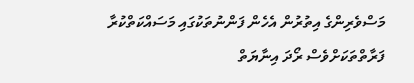މަސްވެރިންގެ އިތުރުން އެހެން ފަންނުތަކުގައި މަސައްކަތްކުރާ ފަރާތްތަކަށްވެސް ރޯދަ އިނާޔަތް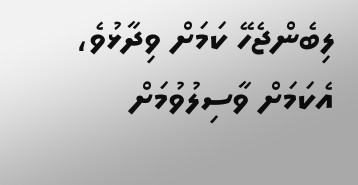ލިބެންޖެހޭ ކަމަށް ވިދާޅުވެ، އެކަމަށް ވާސިލުވުމަށް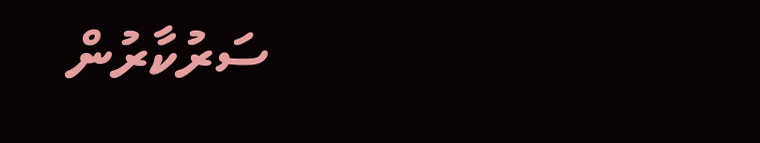ސަރުކާރުން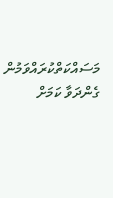މަސައްކަތްކުރައްވަމުން ގެންދަވާ ކަމަށް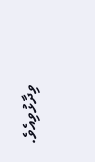ވިދާޅުވިއެވެ.